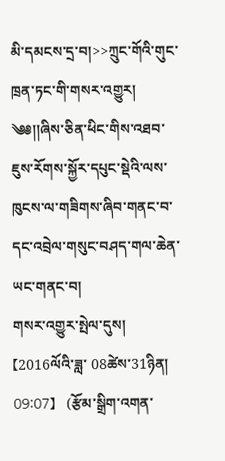མི་དམངས་དྲ་བ།>>ཀྲུང་གོའི་གུང་ཁྲན་ཏང་གི་གསར་འགྱུར།
༄༅།།ཞིས་ཅིན་ཕིང་གིས་འཐབ་ཇུས་རོགས་སྐྱོར་དཔུང་སྡེའི་ལས་ཁུངས་ལ་གཟིགས་ཞིབ་གནང་བ་
དང་འབྲེལ་གསུང་བཤད་གལ་ཆེན་ཡང་གནང་བ།
གསར་འགྱུར་སྤེལ་དུས།  【2016ལོའི་ཟླ་ 08ཚེས་31ཉིན། 09:07】   (རྩོམ་སྒྲིག་འགན་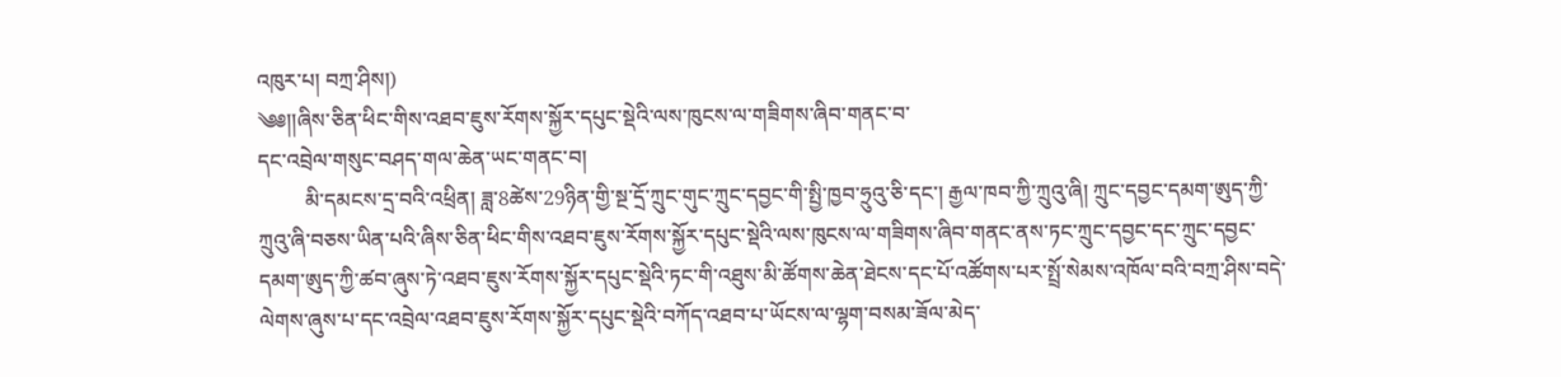འཁུར་པ། བཀྲ་ཤིས།)
༄༅།།ཞིས་ཅིན་ཕིང་གིས་འཐབ་ཇུས་རོགས་སྐྱོར་དཔུང་སྡེའི་ལས་ཁུངས་ལ་གཟིགས་ཞིབ་གནང་བ་
དང་འབྲེལ་གསུང་བཤད་གལ་ཆེན་ཡང་གནང་བ།
         མི་དམངས་དྲ་བའི་འཕྲིན། ཟླ་8ཚེས་29ཉིན་གྱི་སྔ་དྲོ་ཀྲུང་གུང་ཀྲུང་དབྱང་གི་སྤྱི་ཁྱབ་ཧྲུའུ་ཅི་དང་། རྒྱལ་ཁབ་ཀྱི་ཀྲུའུ་ཞི། ཀྲུང་དབྱང་དམག་ཨུད་ཀྱི་ཀྲུའུ་ཞི་བཅས་ཡིན་པའི་ཞིས་ཅིན་ཕིང་གིས་འཐབ་ཇུས་རོགས་སྐྱོར་དཔུང་སྡེའི་ལས་ཁུངས་ལ་གཟིགས་ཞིབ་གནང་ནས་ཏང་ཀྲུང་དབྱང་དང་ཀྲུང་དབྱང་དམག་ཨུད་ཀྱི་ཚབ་ཞུས་ཏེ་འཐབ་ཇུས་རོགས་སྐྱོར་དཔུང་སྡེའི་ཏང་གི་འཐུས་མི་ཚོགས་ཆེན་ཐེངས་དང་པོ་འཚོགས་པར་སྤྲོ་སེམས་འཁོལ་བའི་བཀྲ་ཤིས་བདེ་ལེགས་ཞུས་པ་དང་འབྲེལ་འཐབ་ཇུས་རོགས་སྐྱོར་དཔུང་སྡེའི་བཀོད་འཐབ་པ་ཡོངས་ལ་ལྷག་བསམ་ཟོལ་མེད་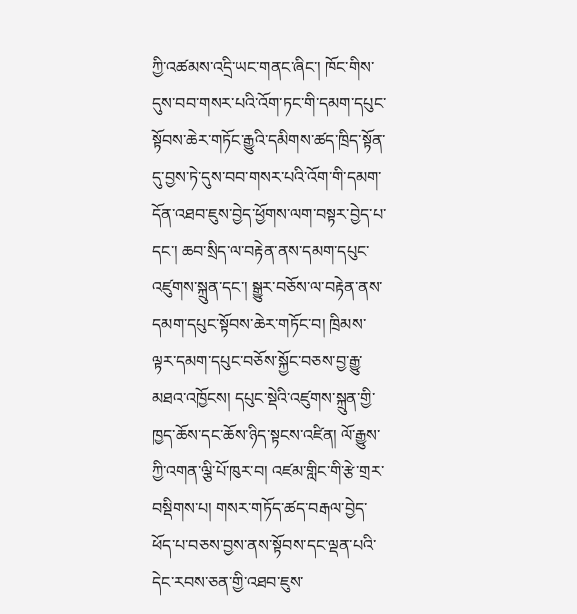ཀྱི་འཚམས་འདྲི་ཡང་གནང་ཞིང་། ཁོང་གིས་དུས་བབ་གསར་པའི་འོག་ཏང་གི་དམག་དཔུང་སྟོབས་ཆེར་གཏོང་རྒྱུའི་དམིགས་ཚད་ཁྲིད་སྟོན་དུ་བྱས་ཏེ་དུས་བབ་གསར་པའི་འོག་གི་དམག་དོན་འཐབ་ཇུས་བྱེད་ཕྱོགས་ལག་བསྟར་བྱེད་པ་དང་། ཆབ་སྲིད་ལ་བརྟེན་ནས་དམག་དཔུང་འཛུགས་སྐྲུན་དང་། སྒྱུར་བཅོས་ལ་བརྟེན་ནས་དམག་དཔུང་སྟོབས་ཆེར་གཏོང་བ། ཁྲིམས་ལྟར་དམག་དཔུང་བཅོས་སྐྱོང་བཅས་བྱ་རྒྱུ་མཐའ་འཁྱོངས། དཔུང་སྡེའི་འཛུགས་སྐྲུན་གྱི་ཁྱད་ཆོས་དང་ཆོས་ཉིད་སྟངས་འཛིན། ལོ་རྒྱུས་ཀྱི་འགན་ལྕི་པོ་ཁུར་བ། འཛམ་གླིང་གི་རྩེ་གྲར་བསྡིགས་པ། གསར་གཏོད་ཚད་བརྒལ་བྱེད་ཕོད་པ་བཅས་བྱས་ནས་སྟོབས་དང་ལྡན་པའི་དེང་རབས་ཅན་གྱི་འཐབ་ཇུས་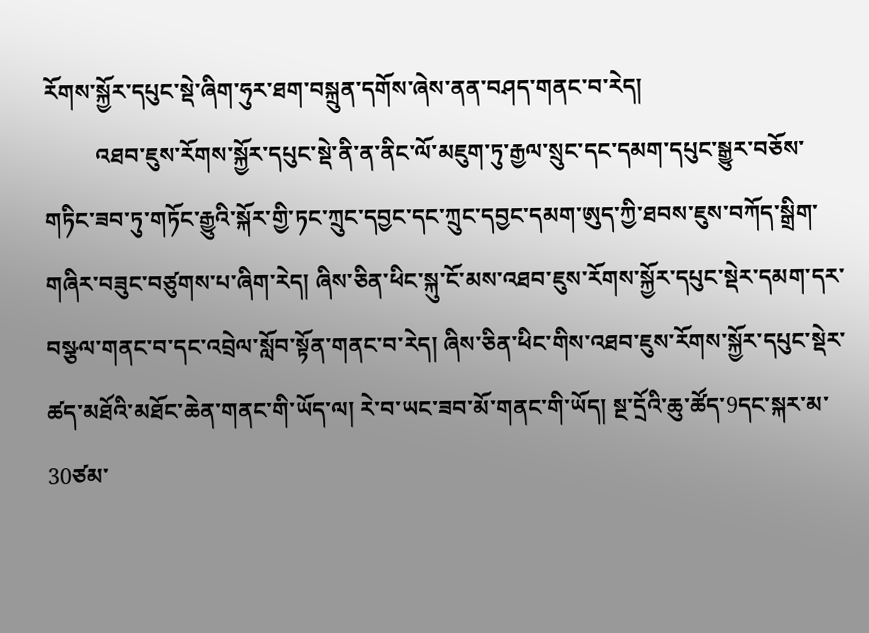རོགས་སྐྱོར་དཔུང་སྡེ་ཞིག་ཧུར་ཐག་བསྐྲུན་དགོས་ཞེས་ནན་བཤད་གནང་བ་རེད།
         འཐབ་ཇུས་རོགས་སྐྱོར་དཔུང་སྡེ་ནི་ན་ནིང་ལོ་མཇུག་ཏུ་རྒྱལ་སྲུང་དང་དམག་དཔུང་སྒྱུར་བཅོས་གཏིང་ཟབ་ཏུ་གཏོང་རྒྱུའི་སྐོར་གྱི་ཏང་ཀྲུང་དབྱང་དང་ཀྲུང་དབྱང་དམག་ཨུད་ཀྱི་ཐབས་ཇུས་བཀོད་སྒྲིག་གཞིར་བཟུང་བཙུགས་པ་ཞིག་རེད། ཞིས་ཅིན་ཕིང་སྐུ་ངོ་མས་འཐབ་ཇུས་རོགས་སྐྱོར་དཔུང་སྡེར་དམག་དར་བསྩལ་གནང་བ་དང་འབྲེལ་སློབ་སྟོན་གནང་བ་རེད། ཞིས་ཅིན་ཕིང་གིས་འཐབ་ཇུས་རོགས་སྐྱོར་དཔུང་སྡེར་ཚད་མཐོའི་མཐོང་ཆེན་གནང་གི་ཡོད་ལ། རེ་བ་ཡང་ཟབ་མོ་གནང་གི་ཡོད། སྔ་དྲོའི་ཆུ་ཚོད་9དང་སྐར་མ་30ཙམ་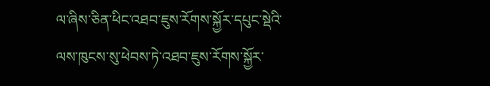ལ་ཞིས་ཅིན་ཕིང་འཐབ་ཇུས་རོགས་སྐྱོར་དཔུང་སྡེའི་ལས་ཁུངས་སུ་ཕེབས་ཏེ་འཐབ་ཇུས་རོགས་སྐྱོར་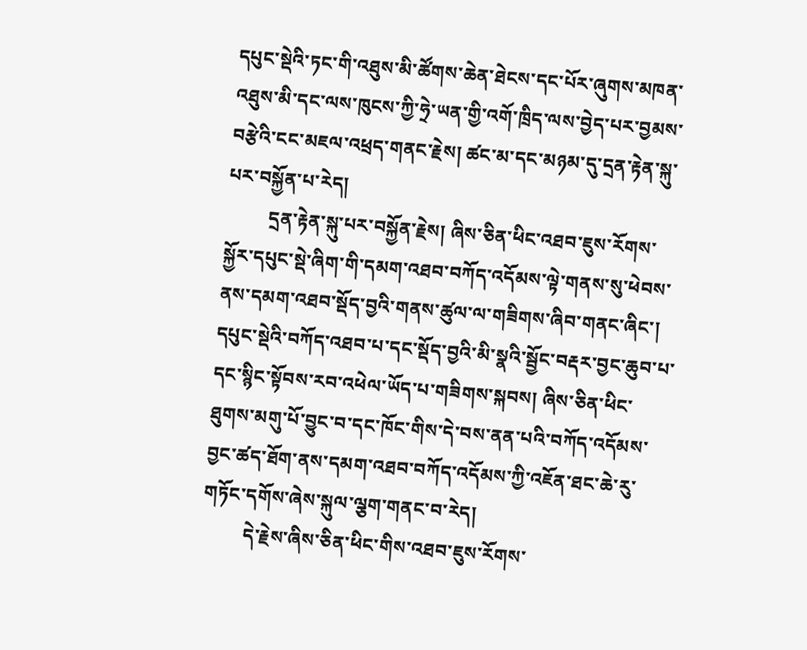དཔུང་སྡེའི་ཏང་གི་འཐུས་མི་ཚོགས་ཆེན་ཐེངས་དང་པོར་ཞུགས་མཁན་འཐུས་མི་དང་ལས་ཁུངས་ཀྱི་ཧྲེ་ཡན་གྱི་འགོ་ཁྲིད་ལས་བྱེད་པར་བྱམས་བརྩེའི་ངང་མཇལ་འཕྲད་གནང་རྗེས། ཚང་མ་དང་མཉམ་དུ་དྲན་རྟེན་སྐུ་པར་བསྐྱོན་པ་རེད།
         དྲན་རྟེན་སྐུ་པར་བསྐྱོན་རྗེས། ཞིས་ཅིན་ཕིང་འཐབ་ཇུས་རོགས་སྐྱོར་དཔུང་སྡེ་ཞིག་གི་དམག་འཐབ་བཀོད་འདོམས་ལྟེ་གནས་སུ་ཕེབས་ནས་དམག་འཐབ་སྡོད་བྱའི་གནས་ཚུལ་ལ་གཟིགས་ཞིབ་གནང་ཞིང་། དཔུང་སྡེའི་བཀོད་འཐབ་པ་དང་སྡོད་བྱའི་མི་སྣའི་སྦྱོང་བརྡར་བྱང་ཆུབ་པ་དང་སྙིང་སྟོབས་རབ་འཕེལ་ཡོད་པ་གཟིགས་སྐབས། ཞིས་ཅིན་ཕིང་ཐུགས་མགུ་པོ་བྱུང་བ་དང་ཁོང་གིས་དེ་བས་ནན་པའི་བཀོད་འདོམས་བྱང་ཚད་ཐོག་ནས་དམག་འཐབ་བཀོད་འདོམས་ཀྱི་འཇོན་ཐང་ཆེ་རུ་གཏོང་དགོས་ཞེས་སྐུལ་ལྕག་གནང་བ་རེད།
         དེ་རྗེས་ཞིས་ཅིན་ཕིང་གིས་འཐབ་ཇུས་རོགས་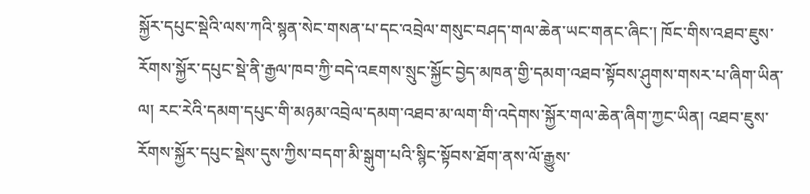སྐྱོར་དཔུང་སྡེའི་ལས་ཀའི་སྙན་སེང་གསན་པ་དང་འབྲེལ་གསུང་བཤད་གལ་ཆེན་ཡང་གནང་ཞིང་། ཁོང་གིས་འཐབ་ཇུས་རོགས་སྐྱོར་དཔུང་སྡེ་ནི་རྒྱལ་ཁབ་ཀྱི་བདེ་འཇགས་སྲུང་སྐྱོང་བྱེད་མཁན་གྱི་དམག་འཐབ་སྟོབས་ཤུགས་གསར་པ་ཞིག་ཡིན་ལ། རང་རེའི་དམག་དཔུང་གི་མཉམ་འབྲེལ་དམག་འཐབ་མ་ལག་གི་འདེགས་སྐྱོར་གལ་ཆེན་ཞིག་ཀྱང་ཡིན། འཐབ་ཇུས་རོགས་སྐྱོར་དཔུང་སྡེས་དུས་ཀྱིས་བདག་མི་སྒུག་པའི་སྙིང་སྟོབས་ཐོག་ནས་ལོ་རྒྱུས་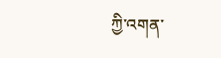ཀྱི་འགན་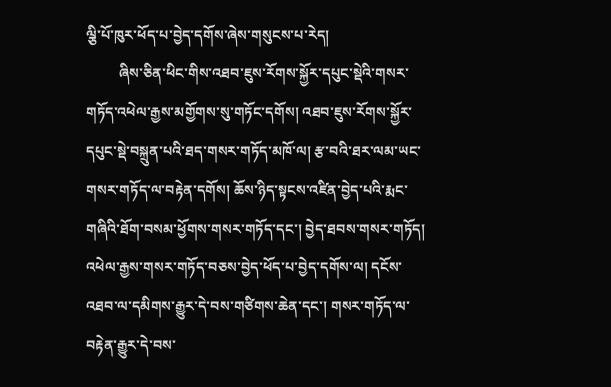ལྕི་པོ་ཁུར་ཕོད་པ་བྱེད་དགོས་ཞེས་གསུངས་པ་རེད།
         ཞིས་ཅིན་ཕིང་གིས་འཐབ་ཇུས་རོགས་སྐྱོར་དཔུང་སྡེའི་གསར་གཏོད་འཕེལ་རྒྱས་མགྱོགས་སུ་གཏོང་དགོས། འཐབ་ཇུས་རོགས་སྐྱོར་དཔུང་སྡེ་བསྐྲུན་པའི་ཐད་གསར་གཏོད་མཁོ་ལ། རྩ་བའི་ཐར་ལམ་ཡང་གསར་གཏོད་ལ་བརྟེན་དགོས། ཆོས་ཉིད་སྟངས་འཛིན་བྱེད་པའི་རྨང་གཞིའི་ཐོག་བསམ་ཕྱོགས་གསར་གཏོད་དང་། བྱེད་ཐབས་གསར་གཏོད། འཕེལ་རྒྱས་གསར་གཏོད་བཅས་བྱེད་ཕོད་པ་བྱེད་དགོས་ལ། དངོས་འཐབ་ལ་དམིགས་རྒྱུར་དེ་བས་གཙིགས་ཆེན་དང་། གསར་གཏོད་ལ་བརྟེན་རྒྱུར་དེ་བས་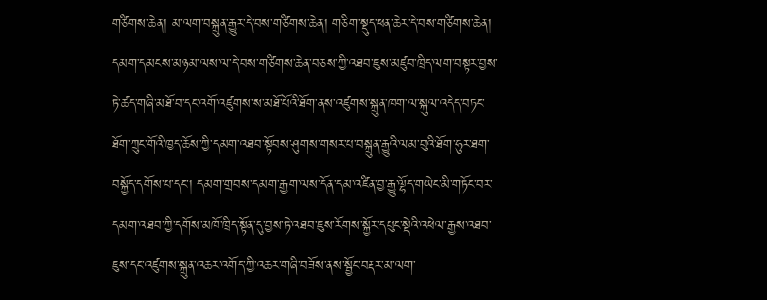གཙིགས་ཆེན། མ་ལག་བསྐྲུན་རྒྱུར་དེ་བས་གཙིགས་ཆེན། གཅིག་སྡུད་ཕན་ཆེར་དེ་བས་གཙིགས་ཆེན། དམག་དམངས་མཉམ་ལས་ལ་དེ་བས་གཙིགས་ཆེན་བཅས་ཀྱི་འཐབ་ཇུས་མཛུབ་ཁྲིད་ལག་བསྟར་བྱས་ཏེ་ཚད་གཞི་མཐོ་བ་དང་འགོ་འཛུགས་ས་མཐོ་པོའི་ཐོག་ནས་འཛུགས་སྐྲུན་ཁག་ལ་སྐུལ་འདེད་བཏང་ཐོག་ཀྲུང་གོའི་ཁྱད་ཆོས་ཀྱི་དམག་འཐབ་སྟོབས་ཤུགས་གསར་པ་བསྐྲུན་རྒྱུའི་ལམ་བུའི་ཐོག་ཧུར་ཐག་བསྐྱོད་དགོས་པ་དང་། དམག་གྲབས་དམག་རྒྱག་ལས་དོན་དམ་འཛིན་བྱ་རྒྱུ་ལྷོད་གཡེང་མི་གཏོང་བར་དམག་འཐབ་ཀྱི་དགོས་མཁོ་ཁྲིད་སྟོན་དུ་བྱས་ཏེ་འཐབ་ཇུས་རོགས་སྐྱོར་དཔུང་སྡེའི་འཕེལ་རྒྱས་འཐབ་ཇུས་དང་འཛུགས་སྐྲུན་འཆར་འགོད་ཀྱི་འཆར་གཞི་བཟོས་ནས་སྦྱོང་བརྡར་མ་ལག་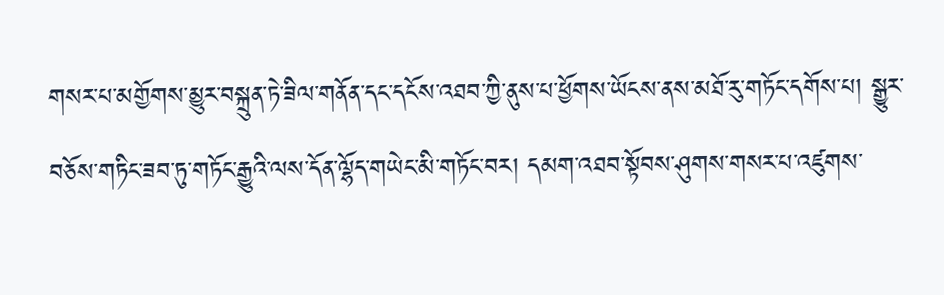གསར་པ་མགྱོགས་མྱུར་བསྐྲུན་ཏེ་ཟིལ་གནོན་དང་དངོས་འཐབ་ཀྱི་ནུས་པ་ཕྱོགས་ཡོངས་ནས་མཐོ་རུ་གཏོང་དགོས་པ། སྒྱུར་བཅོས་གཏིང་ཟབ་ཏུ་གཏོང་རྒྱུའི་ལས་དོན་ལྷོད་གཡེང་མི་གཏོང་བར། དམག་འཐབ་སྟོབས་ཤུགས་གསར་པ་འཛུགས་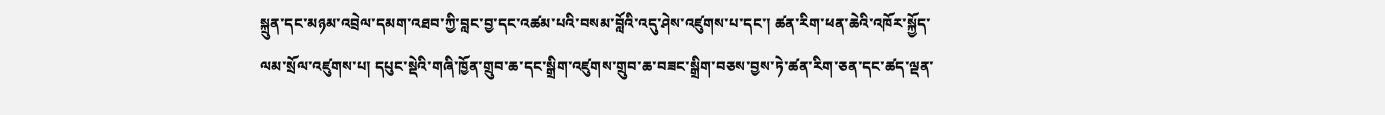སྐྲུན་དང་མཉམ་འབྲེལ་དམག་འཐབ་ཀྱི་བླང་བྱ་དང་འཚམ་པའི་བསམ་བློའི་འདུ་ཤེས་འཛུགས་པ་དང་། ཚན་རིག་ཕན་ཆེའི་འཁོར་སྐྱོད་ལམ་སྲོལ་འཛུགས་པ། དཔུང་སྡེའི་གཞི་ཁྱོན་གྲུབ་ཆ་དང་སྒྲིག་འཛུགས་གྲུབ་ཆ་བཟང་སྒྲིག་བཅས་བྱས་ཏེ་ཚན་རིག་ཅན་དང་ཚད་ལྡན་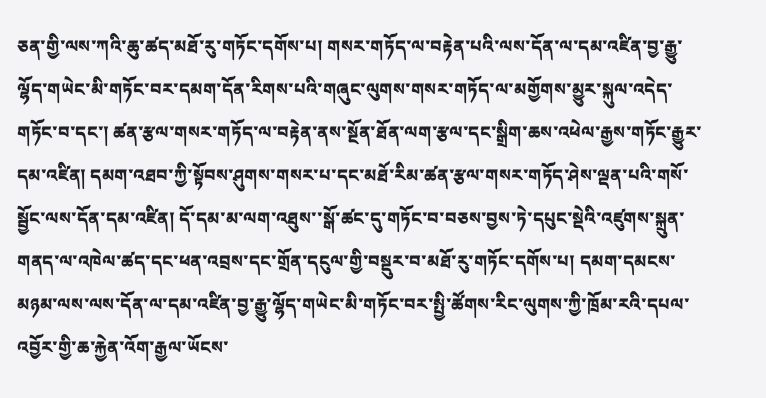ཅན་གྱི་ལས་ཀའི་ཆུ་ཚད་མཐོ་རུ་གཏོང་དགོས་པ། གསར་གཏོད་ལ་བརྟེན་པའི་ལས་དོན་ལ་དམ་འཛིན་བྱ་རྒྱུ་ལྷོད་གཡེང་མི་གཏོང་བར་དམག་དོན་རིགས་པའི་གཞུང་ལུགས་གསར་གཏོད་ལ་མགྱོགས་མྱུར་སྐུལ་འདེད་གཏོང་བ་དང་། ཚན་རྩལ་གསར་གཏོད་ལ་བརྟེན་ནས་སྔོན་ཐོན་ལག་རྩལ་དང་སྒྲིག་ཆས་འཕེལ་རྒྱས་གཏོང་རྒྱུར་དམ་འཛིན། དམག་འཐབ་ཀྱི་སྟོབས་ཤུགས་གསར་པ་དང་མཐོ་རིམ་ཚན་རྩལ་གསར་གཏོད་ཤེས་ལྡན་པའི་གསོ་སྦྱོང་ལས་དོན་དམ་འཛིན། དོ་དམ་མ་ལག་འཐུས་་སྒོ་ཚང་དུ་གཏོང་བ་བཅས་བྱས་ཏེ་དཔུང་སྡེའི་འཛུགས་སྐྲུན་གནད་ལ་འཁེལ་ཚད་དང་ཕན་འབྲས་དང་གྲོན་དངུལ་གྱི་བསྡུར་བ་མཐོ་རུ་གཏོང་དགོས་པ། དམག་དམངས་མཉམ་ལས་ལས་དོན་ལ་དམ་འཛིན་བྱ་རྒྱུ་ལྷོད་གཡེང་མི་གཏོང་བར་སྤྱི་ཚོགས་རིང་ལུགས་ཀྱི་ཁྲོམ་རའི་དཔལ་འབྱོར་གྱི་ཆ་རྐྱེན་འོག་རྒྱལ་ཡོངས་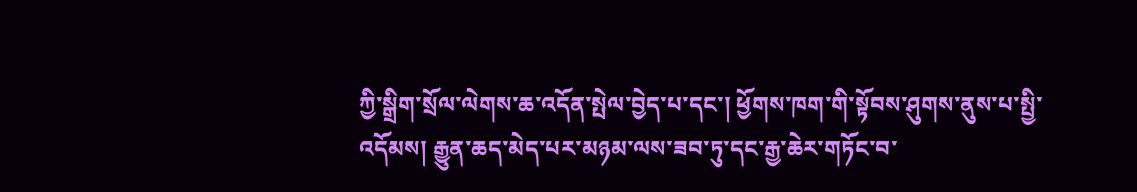ཀྱི་སྒྲིག་སྲོལ་ལེགས་ཆ་འདོན་སྤེལ་བྱེད་པ་དང་། ཕྱོགས་ཁག་གི་སྟོབས་ཤུགས་ནུས་པ་སྤྱི་འདོམས། རྒྱུན་ཆད་མེད་པར་མཉམ་ལས་ཟབ་ཏུ་དང་རྒྱ་ཆེར་གཏོང་བ་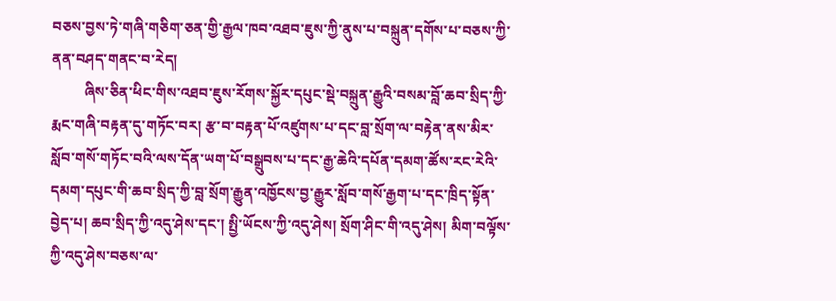བཅས་བྱས་ཏེ་གཞི་གཅིག་ཅན་གྱི་རྒྱལ་ཁབ་འཐབ་ཇུས་ཀྱི་ནུས་པ་བསྐྲུན་དགོས་པ་བཅས་ཀྱི་ནན་བཤད་གནང་བ་རེད།
         ཞིས་ཅིན་ཕིང་གིས་འཐབ་ཇུས་རོགས་སྐྱོར་དཔུང་སྡེ་བསྐྲུན་རྒྱུའི་བསམ་བློ་ཆབ་སྲིད་ཀྱི་རྨང་གཞི་བརྟན་དུ་གཏོང་བར། རྩ་བ་བརྟན་པོ་འཛུགས་པ་དང་བླ་སྲོག་ལ་བརྟེན་ནས་མིར་སློབ་གསོ་གཏོང་བའི་ལས་དོན་ཡག་པོ་བསྒྲུབས་པ་དང་རྒྱ་ཆེའི་དཔོན་དམག་ཚོས་རང་རེའི་དམག་དཔུང་གི་ཆབ་སྲིད་ཀྱི་བླ་སྲོག་རྒྱུན་འཁྱོངས་བྱ་རྒྱུར་སློབ་གསོ་རྒྱག་པ་དང་ཁྲིད་སྟོན་བྱེད་པ། ཆབ་སྲིད་ཀྱི་འདུ་ཤེས་དང་། སྤྱི་ཡོངས་ཀྱི་འདུ་ཤེས། སྲོག་ཤིང་གི་འདུ་ཤེས། མིག་བལྟོས་ཀྱི་འདུ་ཤེས་བཅས་ལ་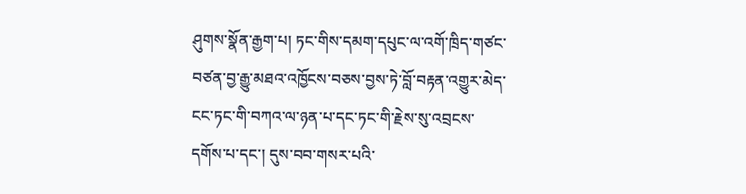ཤུགས་སྣོན་རྒྱག་པ། ཏང་གིས་དམག་དཔུང་ལ་འགོ་ཁྲིད་གཙང་བཙན་བྱ་རྒྱུ་མཐའ་འཁྱོངས་བཅས་བྱས་ཏེ་བློ་བརྟན་འགྱུར་མེད་ངང་ཏང་གི་བཀའ་ལ་ཉན་པ་དང་ཏང་གི་རྗེས་སུ་འབྲངས་དགོས་པ་དང་། དུས་བབ་གསར་པའི་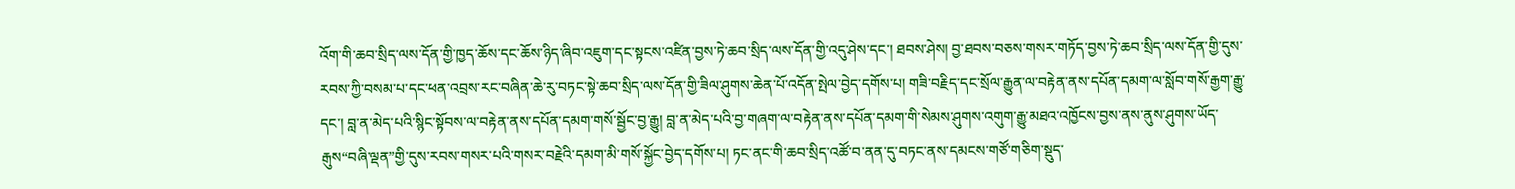འོག་གི་ཆབ་སྲིད་ལས་དོན་གྱི་ཁྱད་ཆོས་དང་ཆོས་ཉིད་ཞིབ་འཇུག་དང་སྟངས་འཛིན་བྱས་ཏེ་ཆབ་སྲིད་ལས་དོན་གྱི་འདུ་ཤེས་དང་། ཐབས་ཤེས། བྱ་ཐབས་བཅས་གསར་གཏོད་བྱས་ཏེ་ཆབ་སྲིད་ལས་དོན་གྱི་དུས་རབས་ཀྱི་བསམ་པ་དང་ཕན་འབྲས་རང་བཞིན་ཆེ་རུ་བཏང་སྟེ་ཆབ་སྲིད་ལས་དོན་གྱི་ཟིལ་ཤུགས་ཆེན་པོ་འདོན་སྤེལ་བྱེད་དགོས་པ། གཟི་བརྗིད་དང་སྲོལ་རྒྱུན་ལ་བརྟེན་ནས་དཔོན་དམག་ལ་སློབ་གསོ་རྒྱག་རྒྱུ་དང་། བླ་ན་མེད་པའི་སྙིང་སྟོབས་ལ་བརྟེན་ནས་དཔོན་དམག་གསོ་སྦྱོང་བྱ་རྒྱུ། བླ་ན་མེད་པའི་བྱ་གཞག་ལ་བརྟེན་ནས་དཔོན་དམག་གི་སེམས་ཤུགས་འགུག་རྒྱུ་མཐའ་འཁྱོངས་བྱས་ནས་ནུས་ཤུགས་ཡོད་རྒུས“བཞི་ལྡན”གྱི་དུས་རབས་གསར་པའི་གསར་བརྗེའི་དམག་མི་གསོ་སྐྱོང་བྱེད་དགོས་པ། ཏང་ནང་གི་ཆབ་སྲིད་འཚོ་བ་ནན་དུ་བཏང་ནས་དམངས་གཙོ་གཅིག་སྡུད་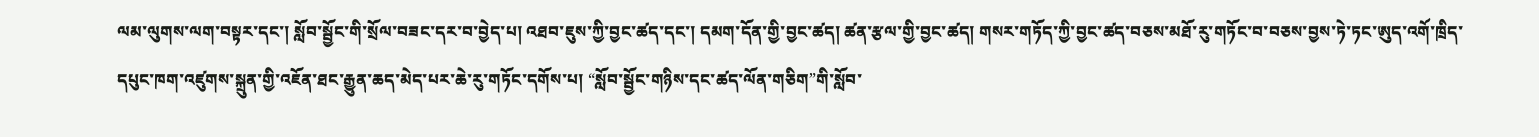ལམ་ལུགས་ལག་བསྟར་དང་། སློབ་སྦྱོང་གི་སྲོལ་བཟང་དར་བ་བྱེད་པ། འཐབ་ཇུས་ཀྱི་བྱང་ཚད་དང་། དམག་དོན་གྱི་བྱང་ཚད། ཚན་རྩལ་གྱི་བྱང་ཚད། གསར་གཏོད་ཀྱི་བྱང་ཚད་བཅས་མཐོ་རུ་གཏོང་བ་བཅས་བྱས་ཏེ་ཏང་ཨུད་འགོ་ཁྲིད་དཔུང་ཁག་འཛུགས་སྐྲུན་གྱི་འཇོན་ཐང་རྒྱུན་ཆད་མེད་པར་ཆེ་རུ་གཏོང་དགོས་པ། “སློབ་སྦྱོང་གཉིས་དང་ཚད་ལོན་གཅིག”གི་སློབ་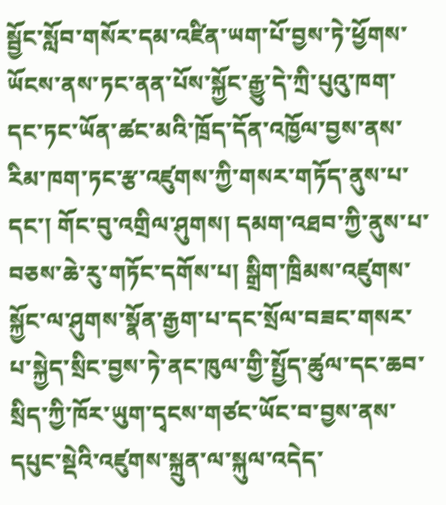སྦྱོང་སློབ་གསོར་དམ་འཛིན་ཡག་པོ་བྱས་ཏེ་ཕྱོགས་ཡོངས་ནས་ཏང་ནན་པོས་སྐྱོང་རྒྱུ་དེ་ཀྲི་པུའུ་ཁག་དང་ཏང་ཡོན་ཚང་མའི་ཁྲོད་དོན་འཁྱོལ་བྱས་ནས་རིམ་ཁག་ཏང་རྩ་འཛུགས་ཀྱི་གསར་གཏོད་ནུས་པ་དང་། གོང་བུ་འགྲིལ་ཤུགས། དམག་འཐབ་ཀྱི་ནུས་པ་བཅས་ཆེ་རུ་གཏོང་དགོས་པ། སྒྲིག་ཁྲིམས་འཛུགས་སྐྱོང་ལ་ཤུགས་སྣོན་རྒྱག་པ་དང་སྲོལ་བཟང་གསར་པ་སྐྱེད་སྲིང་བྱས་ཏེ་ནང་ཁུལ་གྱི་སྤྱོད་ཚུལ་དང་ཆབ་སྲིད་ཀྱི་ཁོར་ཡུག་དྭངས་གཙང་ཡོང་བ་བྱས་ནས་དཔུང་སྡེའི་འཛུགས་སྐྲུན་ལ་སྐུལ་འདེད་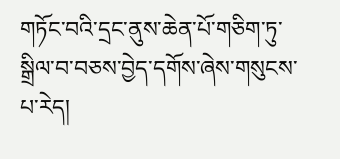གཏོང་བའི་དྲང་ནུས་ཆེན་པོ་གཅིག་ཏུ་སྒྲིལ་བ་བཅས་བྱེད་དགོས་ཞེས་གསུངས་པ་རེད།